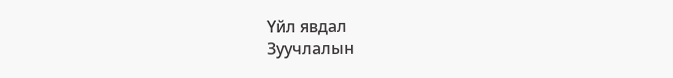Үйл явдал
Зуучлалын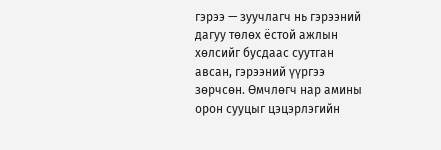гэрээ — зуучлагч нь гэрээний дагуу төлөх ёстой ажлын хөлсийг бусдаас суутган авсан, гэрээний үүргээ зөрчсөн. Өмчлөгч нар амины орон сууцыг цэцэрлэгийн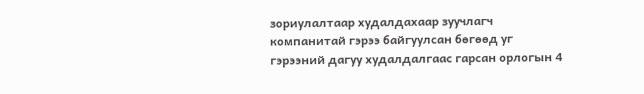зориулалтаар худалдахаар зуучлагч компанитай гэрээ байгуулсан бөгөөд уг гэрээний дагуу худалдалгаас гарсан орлогын 4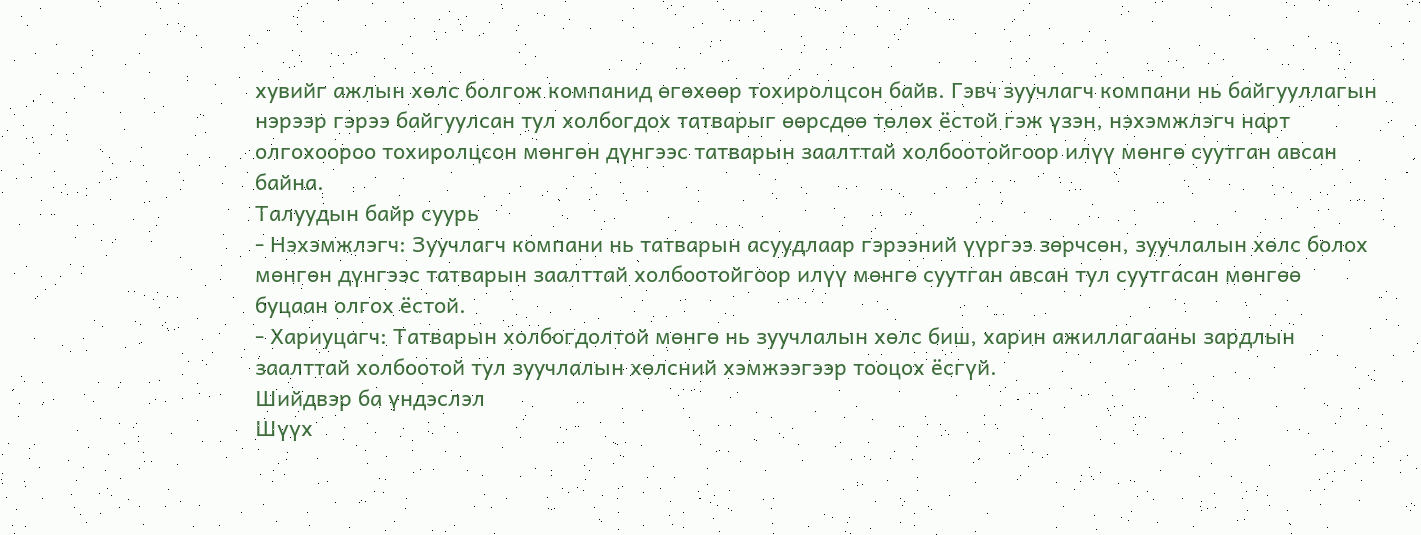хувийг ажлын хөлс болгож компанид өгөхөөр тохиролцсон байв. Гэвч зуучлагч компани нь байгууллагын нэрээр гэрээ байгуулсан тул холбогдох татварыг өөрсдөө төлөх ёстой гэж үзэн, нэхэмжлэгч нарт олгохоороо тохиролцсон мөнгөн дүнгээс татварын заалттай холбоотойгоор илүү мөнгө суутган авсан байна.
Талуудын байр суурь
- Нэхэмжлэгч: Зуучлагч компани нь татварын асуудлаар гэрээний үүргээ зөрчсөн, зуучлалын хөлс болох мөнгөн дүнгээс татварын заалттай холбоотойгоор илүү мөнгө суутган авсан тул суутгасан мөнгөө буцаан олгох ёстой.
- Хариуцагч: Татварын холбогдолтой мөнгө нь зуучлалын хөлс биш, харин ажиллагааны зардлын заалттай холбоотой тул зуучлалын хөлсний хэмжээгээр тооцох ёсгүй.
Шийдвэр ба үндэслэл
Шүүх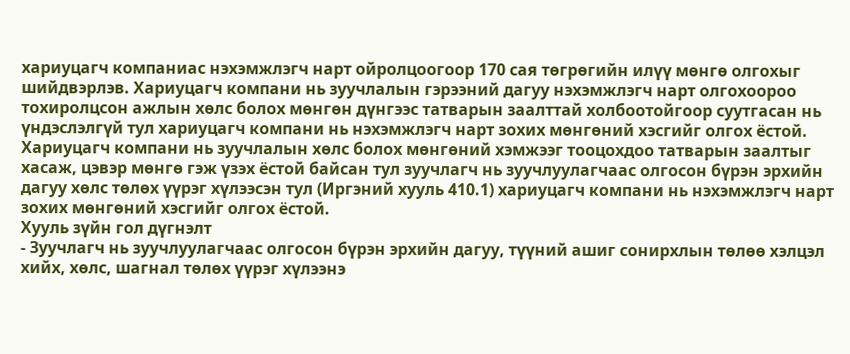хариуцагч компаниас нэхэмжлэгч нарт ойролцоогоор 170 сая төгрөгийн илүү мөнгө олгохыг шийдвэрлэв. Хариуцагч компани нь зуучлалын гэрээний дагуу нэхэмжлэгч нарт олгохоороо тохиролцсон ажлын хөлс болох мөнгөн дүнгээс татварын заалттай холбоотойгоор суутгасан нь үндэслэлгүй тул хариуцагч компани нь нэхэмжлэгч нарт зохих мөнгөний хэсгийг олгох ёстой. Хариуцагч компани нь зуучлалын хөлс болох мөнгөний хэмжээг тооцохдоо татварын заалтыг хасаж, цэвэр мөнгө гэж үзэх ёстой байсан тул зуучлагч нь зуучлуулагчаас олгосон бүрэн эрхийн дагуу хөлс төлөх үүрэг хүлээсэн тул (Иргэний хууль 410.1) хариуцагч компани нь нэхэмжлэгч нарт зохих мөнгөний хэсгийг олгох ёстой.
Хууль зүйн гол дүгнэлт
- Зуучлагч нь зуучлуулагчаас олгосон бүрэн эрхийн дагуу, түүний ашиг сонирхлын төлөө хэлцэл хийх, хөлс, шагнал төлөх үүрэг хүлээнэ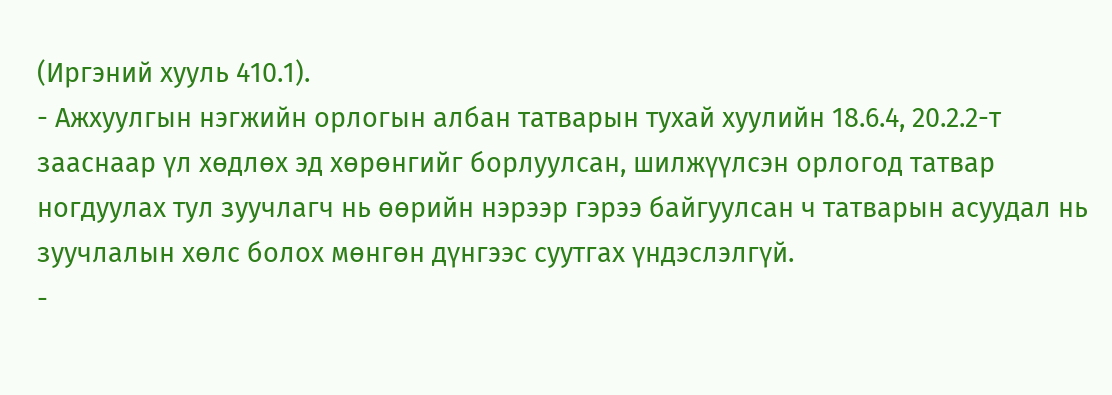(Иргэний хууль 410.1).
- Ажхуулгын нэгжийн орлогын албан татварын тухай хуулийн 18.6.4, 20.2.2-т зааснаар үл хөдлөх эд хөрөнгийг борлуулсан, шилжүүлсэн орлогод татвар ногдуулах тул зуучлагч нь өөрийн нэрээр гэрээ байгуулсан ч татварын асуудал нь зуучлалын хөлс болох мөнгөн дүнгээс суутгах үндэслэлгүй.
-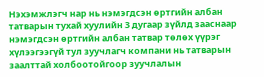Нэхэмжлэгч нар нь нэмэгдсэн өртгийн албан татварын тухай хуулийн 3 дугаар зүйлд зааснаар нэмэгдсэн өртгийн албан татвар төлөх үүрэг хүлээгээгүй тул зуучлагч компани нь татварын заалттай холбоотойгоор зуучлалын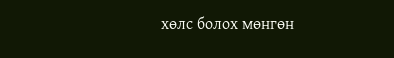хөлс болох мөнгөн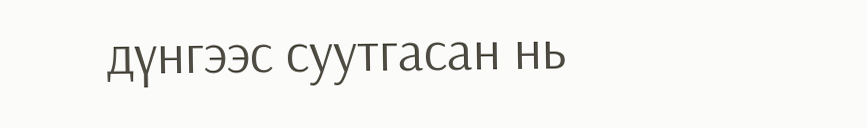дүнгээс суутгасан нь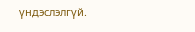үндэслэлгүй.